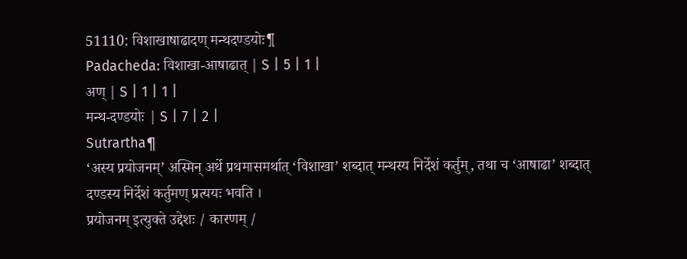51110: विशाखाषाढादण् मन्थदण्डयोः¶
Padacheda: विशाखा-आषाढात् | S | 5 | 1 |
अण् | S | 1 | 1 |
मन्थ-दण्डयोः | S | 7 | 2 |
Sutrartha¶
‘अस्य प्रयोजनम्’ अस्मिन् अर्थे प्रथमासमर्थात् ‘विशाखा’ शब्दात् मन्थस्य निर्देशं कर्तुम्, तथा च ‘आषाढा’ शब्दात् दण्डस्य निर्देशं कर्तुमण् प्रत्ययः भवति ।
प्रयोजनम् इत्युक्ते उद्देशः / कारणम् /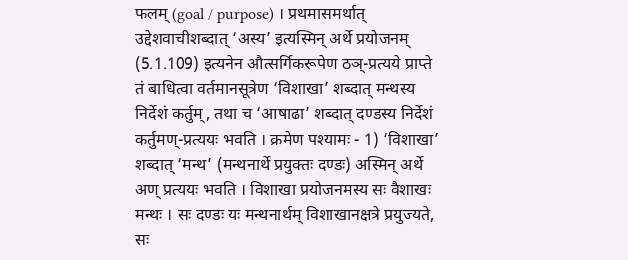फलम् (goal / purpose) । प्रथमासमर्थात् उद्देशवाचीशब्दात् ‘अस्य’ इत्यस्मिन् अर्थे प्रयोजनम् (5.1.109) इत्यनेन औत्सर्गिकरूपेण ठञ्-प्रत्यये प्राप्ते तं बाधित्वा वर्तमानसूत्रेण ‘विशाखा’ शब्दात् मन्थस्य निर्देशं कर्तुम्, तथा च ‘आषाढा’ शब्दात् दण्डस्य निर्देशं कर्तुमण्-प्रत्ययः भवति । क्रमेण पश्यामः - 1) ‘विशाखा’ शब्दात् ‘मन्थ’ (मन्थनार्थे प्रयुक्तः दण्डः) अस्मिन् अर्थे अण् प्रत्ययः भवति । विशाखा प्रयोजनमस्य सः वैशाखः मन्थः । सः दण्डः यः मन्थनार्थम् विशाखानक्षत्रे प्रयुज्यते, सः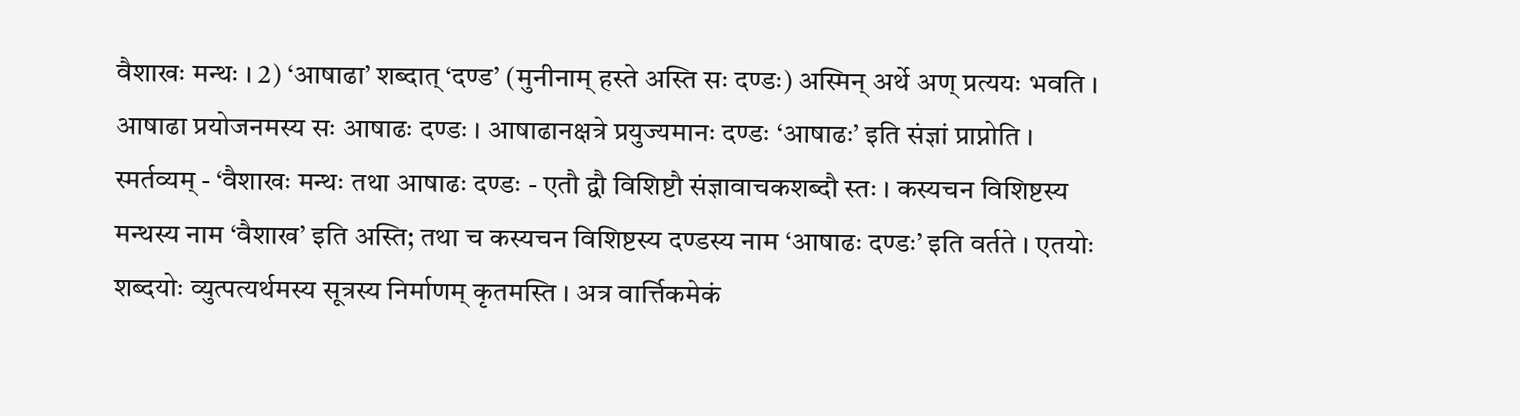वैशाखः मन्थः । 2) ‘आषाढा’ शब्दात् ‘दण्ड’ (मुनीनाम् हस्ते अस्ति सः दण्डः) अस्मिन् अर्थे अण् प्रत्ययः भवति । आषाढा प्रयोजनमस्य सः आषाढः दण्डः । आषाढानक्षत्रे प्रयुज्यमानः दण्डः ‘आषाढः’ इति संज्ञां प्राप्नोति । स्मर्तव्यम् - ‘वैशाखः मन्थः तथा आषाढः दण्डः - एतौ द्वौ विशिष्टौ संज्ञावाचकशब्दौ स्तः । कस्यचन विशिष्टस्य मन्थस्य नाम ‘वैशाख’ इति अस्ति; तथा च कस्यचन विशिष्टस्य दण्डस्य नाम ‘आषाढः दण्डः’ इति वर्तते । एतयोः शब्दयोः व्युत्पत्यर्थमस्य सूत्रस्य निर्माणम् कृतमस्ति । अत्र वार्त्तिकमेकं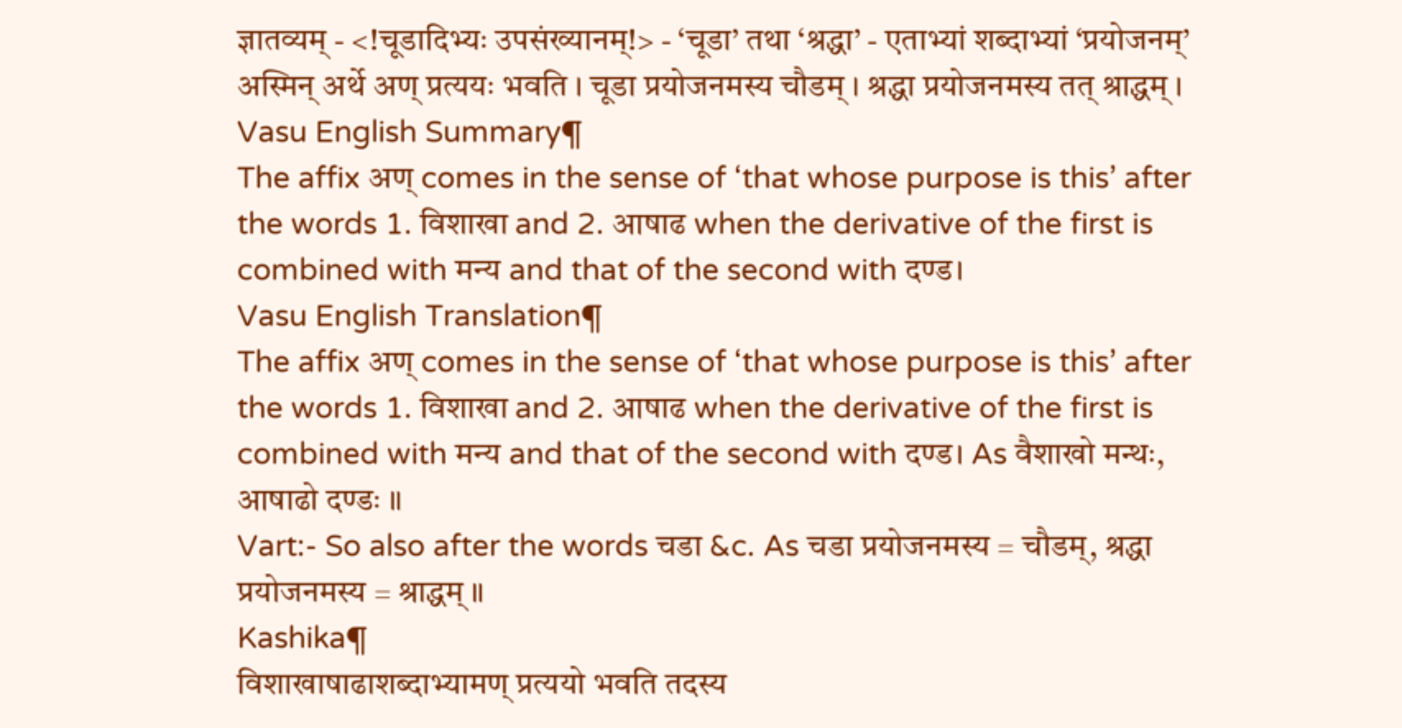ज्ञातव्यम् - <!चूडादिभ्यः उपसंख्यानम्!> - ‘चूडा’ तथा ‘श्रद्धा’ - एताभ्यां शब्दाभ्यां ‘प्रयोजनम्’ अस्मिन् अर्थे अण् प्रत्ययः भवति । चूडा प्रयोजनमस्य चौडम् । श्रद्धा प्रयोजनमस्य तत् श्राद्धम् ।
Vasu English Summary¶
The affix अण् comes in the sense of ‘that whose purpose is this’ after the words 1. विशाखा and 2. आषाढ when the derivative of the first is combined with मन्य and that of the second with दण्ड।
Vasu English Translation¶
The affix अण् comes in the sense of ‘that whose purpose is this’ after the words 1. विशाखा and 2. आषाढ when the derivative of the first is combined with मन्य and that of the second with दण्ड। As वैशाखो मन्थः, आषाढो दण्डः ॥
Vart:- So also after the words चडा &c. As चडा प्रयोजनमस्य = चौडम्, श्रद्धा प्रयोजनमस्य = श्राद्धम् ॥
Kashika¶
विशाखाषाढाशब्दाभ्यामण् प्रत्ययो भवति तदस्य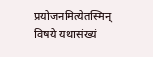प्रयोजनमित्येतस्मिन् विषये यथासंख्यं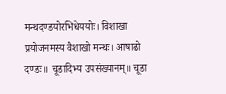मन्थदण्डयोरभिधेययोः। विशाखा प्रयोजनमस्य वैशाखो मन्थः। आषाढो दण्डः॥ चूडादिभ्य उपसंख्यानम्॥ चूडा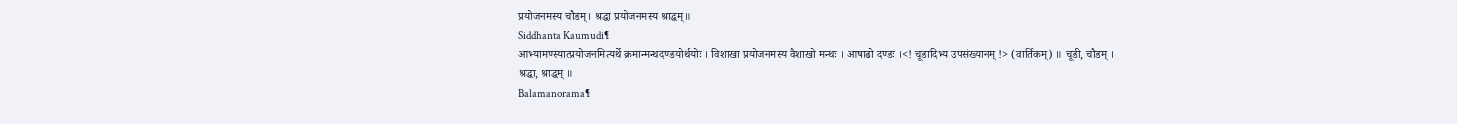प्रयोजनमस्य चौडम्। श्रद्धा प्रयोजनमस्य श्राद्धम्॥
Siddhanta Kaumudi¶
आभ्यामण्स्यात्प्रयोजनमित्यर्थे क्रमान्मन्थदण्डयोर्थयोः । विशाखा प्रयोजनमस्य वैशाखो मन्थः । आषाढो दण्डः ।<! चूडादिभ्य उपसंख्यानम् !> (वार्तिकम्) ॥ चूडी, चौडम् । श्रद्धा, श्राद्धम् ॥
Balamanorama¶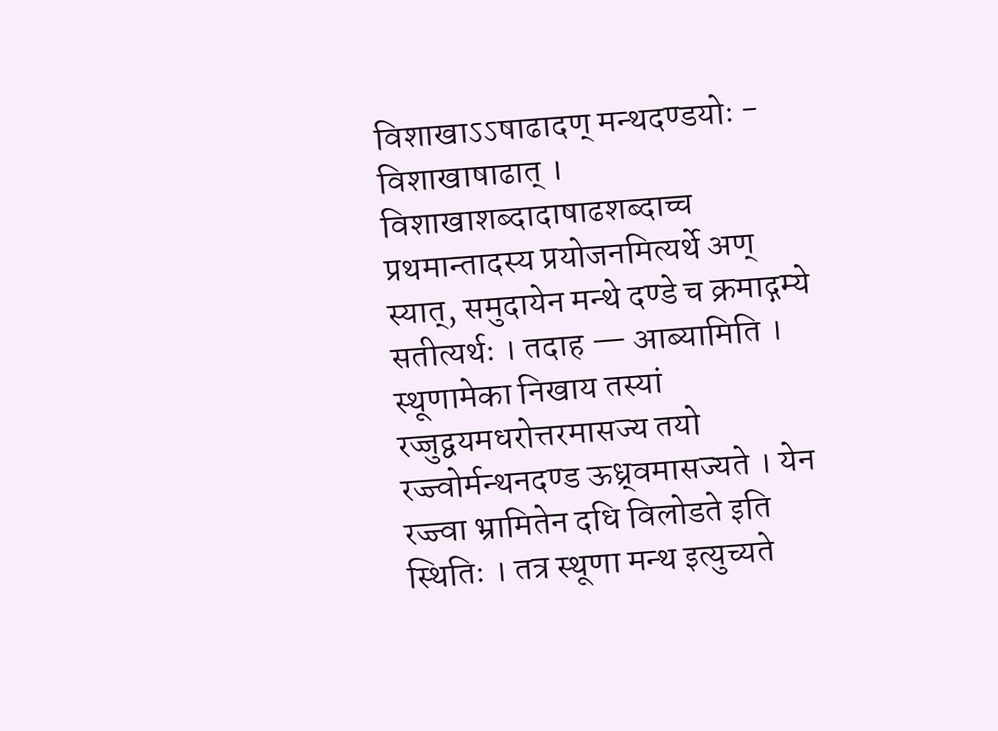विशाखाऽऽषाढादण् मन्थदण्डयोः - विशाखाषाढात् । विशाखाशब्दादाषाढशब्दाच्च प्रथमान्तादस्य प्रयोजनमित्यर्थे अण् स्यात्, समुदायेन मन्थे दण्डे च क्रमाद्गम्ये सतीत्यर्थः । तदाह — आब्यामिति । स्थूणामेका निखाय तस्यां रज्जुद्वयमधरोत्तरमासज्य तयो रज्ज्वोर्मन्थनदण्ड ऊध्र्वमासज्यते । येन रज्ज्वा भ्रामितेन दधि विलोडते इति स्थितिः । तत्र स्थूणा मन्थ इत्युच्यते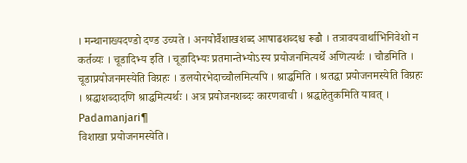। मन्थानाख्यदण्डो दण्ड उच्यते । अनयोर्वैशाखशब्द आषाढशब्दश्च रूढौ । तत्रावयवार्थाभिनिवेशो न कर्तव्यः । चूडादिभ्य इति । चूडादिभ्यः प्रतमान्तेभ्योऽस्य प्रयोजनमित्यर्थे अणित्यर्थः । चौडमिति । चूडाप्रयोजनमस्येति विग्रहः । डलयोरभेदाच्चौलमित्यपि । श्राद्धमिति । श्रतद्धा प्रयोजनमस्येति विग्रहः । श्रद्धाशब्दादणि श्राद्धमित्यर्थः । अत्र प्रयोजनशब्दः कारणवाची । श्रद्धाहेतुकमिति यावत् ।
Padamanjari¶
विशाखा प्रयोजनमस्येति।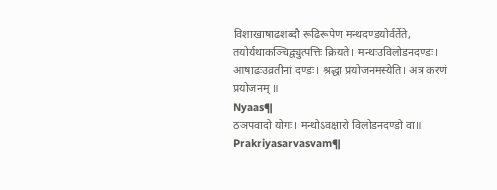विशाखाषाढशब्दौ रूढिरूपेण मन्थदण्डयोर्वर्तेते, तयोर्यथाकञ्चिद्व्युत्पत्तिः क्रियते। मन्थःउविलोडनदण्डः। आषाढःउव्रतीनां दण्डः। श्रद्धा प्रयोजनमस्येति। अत्र करणं प्रयोजनम् ॥
Nyaas¶
ठञपवादो योगः। मन्थोऽवक्षारो विलोडनदण्डो वा॥
Prakriyasarvasvam¶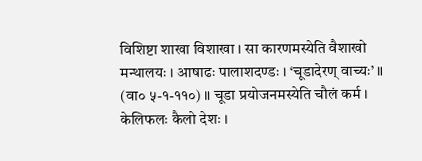विशिष्टा शाखा विशाखा । सा कारणमस्येति वैशाखो मन्थालयः । आषाढः पालाशदण्डः । ‘चूडादेरण् वाच्यः’ ॥ (वा० ५-१-११०) ॥ चूडा प्रयोजनमस्येति चौलं कर्म । केलिफलः कैलो देशः ।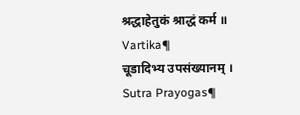श्रद्धाहेतुकं श्राद्धं कर्म ॥
Vartika¶
चूडादिभ्य उपसंख्यानम् ।
Sutra Prayogas¶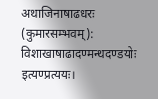अथाजिनाषाढधरः (कुमारसम्भवम्): विशाखाषाढादण्मन्थदण्डयोः इत्यण्प्रत्ययः।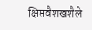क्षिप्तवैशखशैले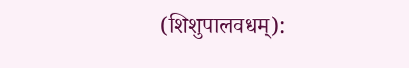(शिशुपालवधम्):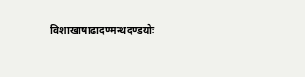विशाखाषाढादण्मन्थदण्डयोः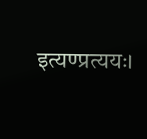इत्यण्प्रत्ययः।